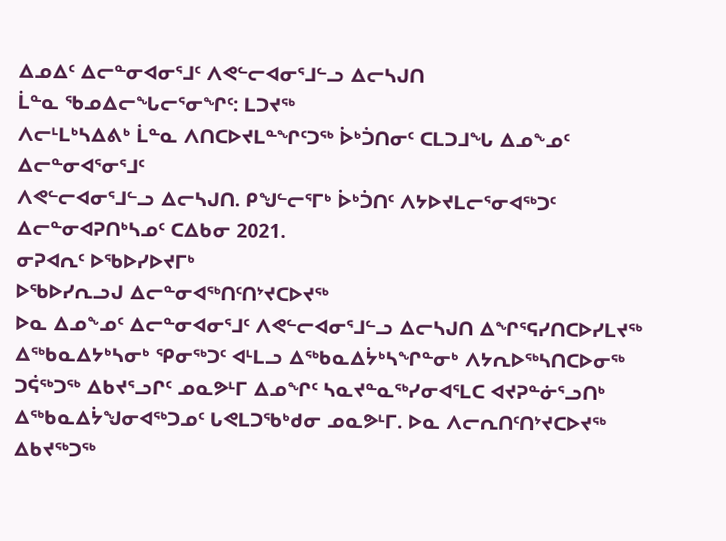ᐃᓄᐃᑦ ᐃᓕᓐᓂᐊᓂᕐᒧᑦ ᐱᕙᓪᓕᐊᓂᕐᒧᓪᓗ ᐃᓕᓴᒍᑎ
ᒫᓐᓇ ᖃᓄᐃᓕᖓᓕᕐᓂᖏᑦ: ᒪᑐᔪᖅ
ᐱᓕᒻᒪᒃᓴᐃᕕᒃ ᒫᓐᓇ ᐱᑎᑕᐅᔪᒪᓐᖏᑦᑐᖅ ᐆᒃᑑᑎᓂᑦ ᑕᒪᑐᒧᖓ ᐃᓄᖕᓄᑦ ᐃᓕᓐᓂᐊᕐᓂᕐᒧᑦ
ᐱᕙᓪᓕᐊᓂᕐᒧᓪᓗ ᐃᓕᓴᒍᑎ. ᑭᖑᓪᓕᕐᒥᒃ ᐆᒃᑑᑎᑦ ᐱᔭᐅᔪᒪᓕᕐᓂᐊᖅᑐᑦ ᐃᓕᓐᓂᐊᕈᑎᒃᓴᓄᑦ ᑕᐃᑲᓂ 2021.
ᓂᕈᐊᕆᑦ ᐅᖃᐅᓯᐅᔪᒥᒃ
ᐅᖃᐅᓯᕆᓗᒍ ᐃᓕᓐᓂᐊᖅᑎᑦᑎᔾᔪᑕᐅᔪᖅ
ᐅᓇ ᐃᓄᖕᓄᑦ ᐃᓕᓐᓂᐊᓂᕐᒧᑦ ᐱᕙᓪᓕᐊᓂᕐᒧᓪᓗ ᐃᓕᓴᒍᑎ ᐃᖏᕐᕋᓯᑎᑕᐅᓯᒪᔪᖅ ᐃᖅᑲᓇᐃᔭᒃᓴᓂᒃ ᕿᓂᖅᑐᑦ ᐊᒻᒪᓗ ᐃᖅᑲᓇᐃᔮᒃᓴᖏᓐᓂᒃ ᐱᔭᕆᐅᖅᓴᑎᑕᐅᓂᖅ ᑐᕌᖅᑐᖅ ᐃᑲᔪᕐᓗᒋᑦ ᓄᓇᕗᒻᒥ ᐃᓄᖏᑦ ᓴᓇᔪᓐᓇᖅᓯᓂᐊᕐᒪᑕ ᐊᔪᕈᓐᓃᕐᓗᑎᒃ ᐃᖅᑲᓇᐃᔮᖑᓂᐊᖅᑐᓄᑦ ᒐᕙᒪᑐᖃᒃᑯᓂ ᓄᓇᕗᒻᒥ. ᐅᓇ ᐱᓕᕆᑎᑦᑎᔾᔪᑕᐅᔪᖅ ᐃᑲᔪᖅᑐᖅ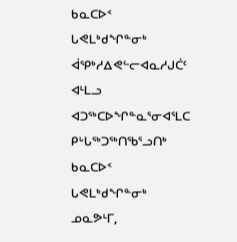ᑲᓇᑕᐅᑉ ᒐᕙᒪᒃᑯᖏᓐᓂᒃ ᐋᕿᒃᓱᐃᕙᓪᓕᐊᓇᓱᒍᑖᑦ ᐊᒻᒪᓗ ᐊᑐᖅᑕᐅᖏᓐᓇᕐᓂᐊᕐᒪᑕ ᑭᒡᒐᖅᑐᖅᑎᖃᕐᓗᑎᒃ ᑲᓇᑕᐅᑉ ᒐᕙᒪᒃᑯᖏᓐᓂᒃ ᓄᓇᕗᒻᒥ,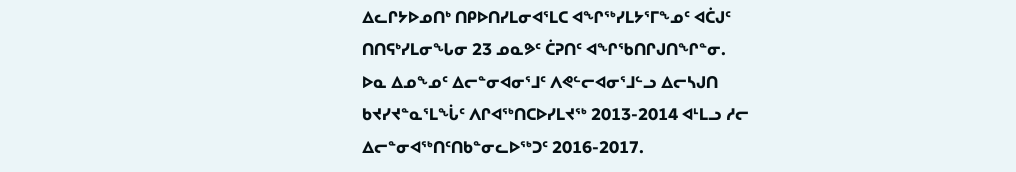ᐃᓚᒋᔭᐅᓄᑎᒃ ᑎᑭᐅᑎᓯᒪᓂᐊᕐᒪᑕ ᐊᖏᖅᓯᒪᔭᕐᒥᖕᓄᑦ ᐊᑖᒍᑦ ᑎᑎᕋᒃᓯᒪᓂᖓᓂ 23 ᓄᓇᕗᑦ ᑖᕈᑎᑦ ᐊᖏᖃᑎᒋᒍᑎᖏᓐᓂ.
ᐅᓇ ᐃᓄᖕᓄᑦ ᐃᓕᓐᓂᐊᓂᕐᒧᑦ ᐱᕙᓪᓕᐊᓂᕐᒧᓪᓗ ᐃᓕᓴᒍᑎ ᑲᔪᓯᔪᓐᓇᕐᒪᖔᑦ ᐱᒋᐊᖅᑎᑕᐅᓯᒪᔪᖅ 2013-2014 ᐊᒻᒪᓗ ᓱᓕ ᐃᓕᓐᓂᐊᖅᑎᑦᑎᑲᓐᓂᓚᐅᖅᑐᑦ 2016-2017.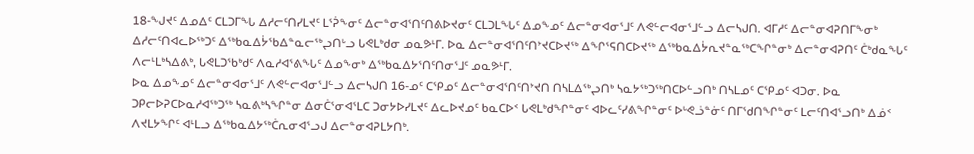18-ᖑᔪᑦ ᐃᓄᐃᑦ ᑕᒪᑐᒥᖓ ᐃᓱᓕᑦᑎᓯᒪᔪᑦ ᒪᕐᕉᖕᓂᑦ ᐃᓕᓐᓂᐊᕐᑎᑦᑎᕕᐅᔪᓂᑦ ᑕᒪᑐᒪᖓᑦ ᐃᓄᖕᓄᑦ ᐃᓕᓐᓂᐊᓂᕐᒧᑦ ᐱᕙᓪᓕᐊᓂᕐᒧᓪᓗ ᐃᓕᓴᒍᑎ. ᐊᒥᓱᑦ ᐃᓕᓐᓂᐊᕈᑎᒥᖕᓂᒃ ᐃᓱᓕᑦᑎᐊᓚᐅᖅᑐᑦ ᐃᖅᑲᓇᐃᔮᖃᐃᓐᓇᓕᖅᖢᑎᒡᓗ ᒐᕙᒪᒃᑯᓂ ᓄᓇᕗᒻᒥ. ᐅᓇ ᐃᓕᓐᓂᐊᕐᑎᑦᑎᔾᔪᑕᐅᔪᖅ ᐃᖏᕐᕋᑎᑕᐅᔪᖅ ᐃᖅᑲᓇᐃᔮᕆᔪᓐᓇᖅᑕᖏᓐᓂᒃ ᐃᓕᓐᓂᐊᕈᑎᑦ ᑖᒃᑯᓇᖓᑦ ᐱᓕᒻᒪᒃᓴᐃᕕᒃ, ᒐᕙᒪᑐᖃᒃᑯᑦ ᐱᓇᓱᐊᕐᕕᖓᑦ ᐃᓄᖕᓂᒃ ᐃᖅᑲᓇᐃᔭᕐᑎᑦᑎᓂᕐᒧᑦ ᓄᓇᕗᒻᒥ.
ᐅᓇ ᐃᓄᖕᓄᑦ ᐃᓕᓐᓂᐊᓂᕐᒧᑦ ᐱᕙᓪᓕᐊᓂᕐᒧᓪᓗ ᐃᓕᓴᒍᑎ 16-ᓄᑦ ᑕᕿᓄᑦ ᐃᓕᓐᓂᐊᕐᑎᑦᑎᔾᔪᑎ ᑎᓴᒪᐃᖅᖢᑎᒃ ᓴᓇᔭᖅᑐᖅᑎᑕᐅᓪᓗᑎᒃ ᑎᓴᒪᓄᑦ ᑕᕿᓄᑦ ᐊᑐᓂ. ᐅᓇ ᑐᑭᓕᐅᕈᑕᐅᓇᓱᐊᖅᑐᖅ ᓴᓇᕕᒃᓴᖏᓐᓂ ᐃᓂᑖᕐᓂᐊᕐᒪᑕ ᑐᓂᔭᐅᓯᒪᔪᑦ ᐃᓚᐅᔪᓄᑦ ᑲᓇᑕᐅᑉ ᒐᕙᒪᒃᑯᖏᓐᓂᑦ ᐊᐅᓚᑦᓯᕕᖏᓐᓂᑦ ᐅᒡᕙᓘᓐᓃᑦ ᑎᒥᖁᑎᖏᓐᓂᑦ ᒪᓕᑦᑎᐊᕐᓗᑎᒃ ᐃᓅᑉ ᐱᔪᒪᔭᖏᑦ ᐊᒻᒪᓗ ᐃᖅᑲᓇᐃᔭᖅᑖᕆᓂᐊᕐᓗᒍ ᐃᓕᓐᓂᐊᕈᒪᔭᑎᒃ.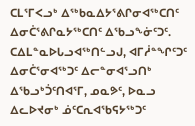ᑕᒪᕐᒥᐸᓗᒃ ᐃᖅᑲᓇᐃᔭᕐᕕᒋᓂᐊᖅᑕᑎᑦ ᐃᓂᑖᕐᕕᒋᓇᔭᖅᑕᑎᑦ ᐃᖃᓗᖕᓃᑦᑐᑦ. ᑕᐃᒪᓐᓇᐅᒐᓗᐊᖅᑎᓪᓗᒍ, ᐊᒥᓲᓐᖏᑦᑐᑦ ᐃᓂᑖᕐᓂᐊᖅᑐᑦ ᐃᓕᓐᓂᐊᕐᓗᑎᒃ ᐃᖃᓗᒃᑑᑦᑎᐊᕐᒥ, ᓄᓇᕗᑦ, ᐅᓇᓗ ᐃᓚᐅᔪᓂᒃ ᓅᑦᑕᕆᐊᖃᕋᔭᖅᑐᑦ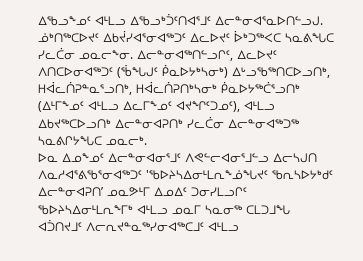ᐃᖃᓗᖕᓄᑦ ᐊᒻᒪᓗ ᐃᖃᓗᒃᑑᑦᑎᐊᕐᒧᑦ ᐃᓕᓐᓂᐊᕐᓇᐅᑎᓪᓗᒍ.
ᓅᒃᑎᖅᑕᐅᔪᑦ ᐃᑲᔫᓯᐊᕐᓂᐊᖅᑐᑦ ᐃᓚᐅᔪᑦ ᐆᒃᑐᖅᐸᑕ ᓴᓇᕕᖓᑕ ᓯᓚᑖᓂ ᓄᓇᓕᖕᓂ. ᐃᓕᓐᓂᐊᖅᑎᓪᓗᒋᑦ, ᐃᓚᐅᔪᑦ ᐱᑎᑕᐅᓂᐊᖅᑐᑦ (ᖄᖓᒍᑦ ᑮᓇᐅᔭᒃᓴᓂᒃ) ᐃᒡᓗᖃᖅᑎᑕᐅᓗᑎᒃ, ᕼᐋᓚᑏᕈᓐᓇᕐᓗᑎᒃ, ᕼᐋᓚᑏᕈᑎᒃᓴᓂᒃ ᑮᓇᐅᔭᖅᑖᕐᓗᑎᒃ (ᐃᒻᒥᖕᓄᑦ ᐊᒻᒪᓗ ᐃᓚᒥᖕᓄᑦ ᐊᔪᖏᑦᑐᓄᑦ), ᐊᒻᒪᓗ ᐃᑲᔪᖅᑕᐅᓗᑎᒃ ᐃᓕᓐᓂᐊᕈᑎᒃ ᓯᓚᑖᓂ ᐃᓕᓐᓂᐊᖅᑐᖅ ᓴᓇᕕᒋᔭᖓᑕ ᓄᓇᓕᒃ.
ᐅᓇ ᐃᓄᖕᓄᑦ ᐃᓕᓐᓂᐊᓂᕐᒧᑦ ᐱᕙᓪᓕᐊᓂᕐᒧᓪᓗ ᐃᓕᓴᒍᑎ ᐱᓇᓱᐊᕐᕕᖃᕐᓂᐊᖅᑐᑦ 'ᖃᐅᔨᓴᐃᓂᒻᒪᕆᖕᓅᖓᔪᑦ ᖃᕆᓴᐅᔭᒃᑯᑦ ᐃᓕᓐᓂᐊᕈᑎ’ ᓄᓇᕗᒻᒥ ᐃᓄᐃᑦ ᑐᓂᓯᒪᓗᒋᑦ ᖃᐅᔨᓴᐃᓂᒻᒪᕆᖕᒥᒃ ᐊᒻᒪᓗ ᓄᓇᒥ ᓴᓇᓂᖅ ᑕᒪᑐᒧᖓ ᐊᑑᑎᔪᒧᑦ ᐱᓕᕆᔪᓐᓇᖅᓯᓂᐊᖅᑕᒧᑦ ᐊᒻᒪᓗ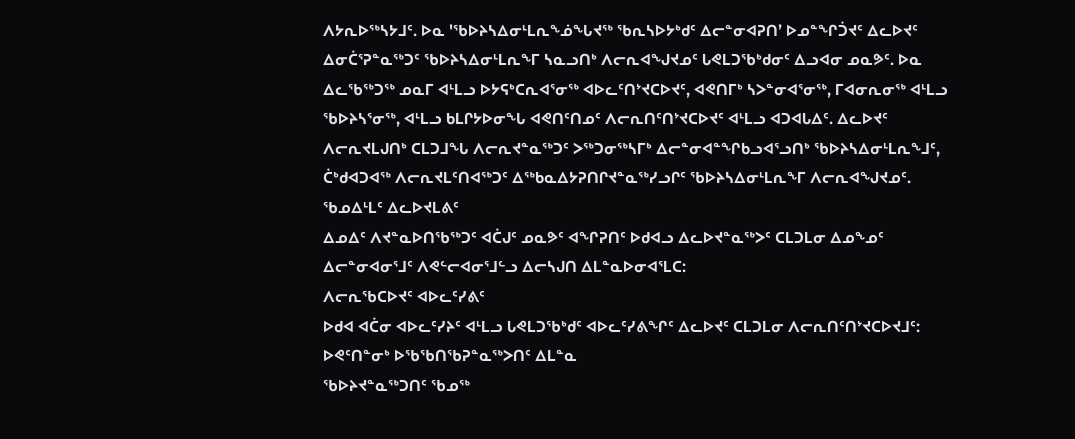ᐱᔭᕆᐅᖅᓴᔭᒧᑦ. ᐅᓇ 'ᖃᐅᔨᓴᐃᓂᒻᒪᕆᖕᓅᖓᔪᖅ ᖃᕆᓴᐅᔭᒃᑯᑦ ᐃᓕᓐᓂᐊᕈᑎ’ ᐅᓄᓐᖏᑑᔪᑦ ᐃᓚᐅᔪᑦ ᐃᓂᑖᕐᕈᓐᓇᖅᑐᑦ ᖃᐅᔨᓴᐃᓂᒻᒪᕆᖕᒥ ᓴᓇᓗᑎᒃ ᐱᓕᕆᐊᖑᔪᓄᑦ ᒐᕙᒪᑐᖃᒃᑯᓂᑦ ᐃᓗᐊᓂ ᓄᓇᕗᑦ. ᐅᓇ ᐃᓚᖃᖅᑐᖅ ᓄᓇᒥ ᐊᒻᒪᓗ ᐅᔭᕋᒃᑕᕆᐊᕐᓂᖅ ᐊᐅᓚᑦᑎᔾᔪᑕᐅᔪᑦ, ᐊᕙᑎᒥᒃ ᓴᐳᓐᓂᐊᕐᓂᖅ, ᒥᐊᓂᕆᓂᖅ ᐊᒻᒪᓗ ᖃᐅᔨᓴᕐᓂᖅ, ᐊᒻᒪᓗ ᑲᒪᒋᔭᐅᓂᖓ ᐊᕙᑎᑦᑎᓄᑦ ᐱᓕᕆᑎᑦᑎᔾᔪᑕᐅᔪᑦ ᐊᒻᒪᓗ ᐊᑐᐊᒐᐃᑦ. ᐃᓚᐅᔪᑦ ᐱᓕᕆᔪᒪᒍᑎᒃ ᑕᒪᑐᒧᖓ ᐱᓕᕆᔪᓐᓇᖅᑐᑦ ᐳᖅᑐᓂᖅᓴᒥᒃ ᐃᓕᓐᓂᐊᓐᖏᑲᓗᐊᕐᓗᑎᒃ ᖃᐅᔨᓴᐃᓂᒻᒪᕆᖕᒧᑦ, ᑖᒃᑯᐊᑐᐊᖅ ᐱᓕᕆᔪᒪᑦᑎᐊᖅᑐᑦ ᐃᖅᑲᓇᐃᔭᕈᑎᒋᔪᓐᓇᖅᓯᓗᒋᑦ ᖃᐅᔨᓴᐃᓂᒻᒪᕆᖕᒥ ᐱᓕᕆᐊᖑᔪᓄᑦ.
ᖃᓄᐃᒻᒪᑦ ᐃᓚᐅᔪᒪᕕᑦ
ᐃᓄᐃᑦ ᐱᔪᓐᓇᐅᑎᖃᖅᑐᑦ ᐊᑖᒍᑦ ᓄᓇᕗᑦ ᐊᖏᕈᑎᑦ ᐅᑯᐊᓗ ᐃᓚᐅᔪᓐᓇᖅᐳᑦ ᑕᒪᑐᒪᓂ ᐃᓄᖕᓄᑦ ᐃᓕᓐᓂᐊᓂᕐᒧᑦ ᐱᕙᓪᓕᐊᓂᕐᒧᓪᓗ ᐃᓕᓴᒍᑎ ᐃᒪᓐᓇᐅᓂᐊᕐᒪᑕ:
ᐱᓕᕆᖃᑕᐅᔪᑦ ᐊᐅᓚᑦᓯᕕᑦ
ᐅᑯᐊ ᐊᑖᓂ ᐊᐅᓚᑦᓯᔨᑦ ᐊᒻᒪᓗ ᒐᕙᒪᑐᖃᒃᑯᑦ ᐊᐅᓚᑦᓯᕕᖏᑦ ᐃᓚᐅᔪᑦ ᑕᒪᑐᒪᓂ ᐱᓕᕆᑎᑦᑎᔾᔪᑕᐅᔪᒧᑦ:
ᐅᕙᑦᑎᓐᓂᒃ ᐅᖃᖃᑎᖃᕈᓐᓇᖅᐳᑎᑦ ᐃᒪᓐᓇ
ᖃᐅᔨᔪᓐᓇᖅᑐᑎᑦ ᖃᓄᖅ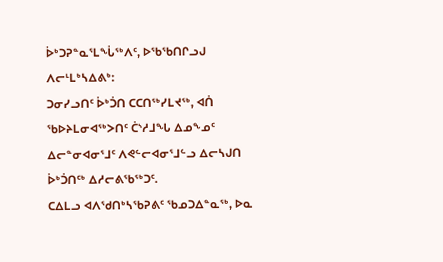ᐆᒃᑐᕈᓐᓇᕐᒪᖔᖅᐱᑦ, ᐅᖃᖃᑎᒋᓗᒍ ᐱᓕᒻᒪᒃᓴᐃᕕᒃ:
ᑐᓂᓯᓗᑎᑦ ᐆᒃᑑᑎ ᑕᑕᑎᖅᓯᒪᔪᖅ, ᐊᑏ ᖃᐅᔨᒪᓂᐊᖅᐳᑎᑦ ᑖᔅᓱᒧᖓ ᐃᓄᖕᓄᑦ ᐃᓕᓐᓂᐊᓂᕐᒧᑦ ᐱᕙᓪᓕᐊᓂᕐᒧᓪᓗ ᐃᓕᓴᒍᑎ ᐆᒃᑑᑎᑦᒃ ᐃᓱᓕᕕᖃᖅᑐᑦ.
ᑕᐃᒪᓗ ᐊᐱᖁᑎᒃᓴᖃᕈᕕᑦ ᖃᓄᑐᐃᓐᓇᖅ, ᐅᓇ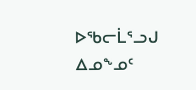ᐅᖃᓕᒫᕐᓗᒍ ᐃᓄᖕᓄᑦ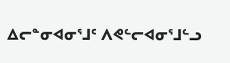ᐃᓕᓐᓂᐊᓂᕐᒧᑦ ᐱᕙᓪᓕᐊᓂᕐᒧᓪᓗ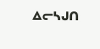ᐃᓕᓴᒍᑎ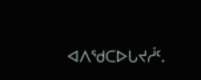ᐊᐱᖁᑕᐅᒐᔪᓲᑦ.